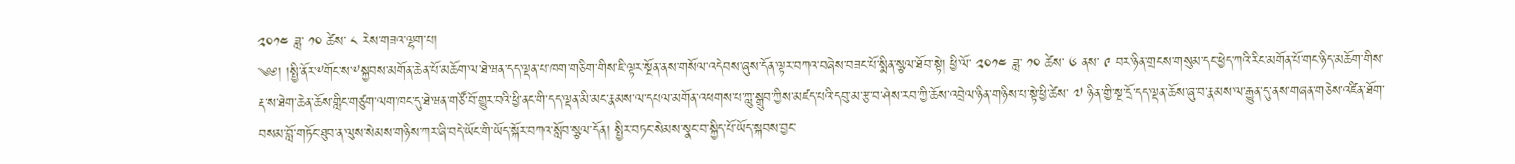༢༠༡༤ ཟླ་ ༡༠ ཚེས་ ༨ རེས་གཟའ་ལྷག་པ།
༄༅། །སྤྱི་ནོར་༸གོང་ས་༸སྐྱབས་མགོན་ཆེན་པོ་མཆོག་ལ་ཐེ་ཝན་དད་ལྡན་པ་ཁག་གཅིག་གིས་ཇི་ལྟར་སྔོན་ནས་གསོལ་འདེབས་ཞུས་དོན་ལྟར་བཀའ་བཞེས་བཟང་པོ་སྨིན་སྩལ་ཐོབ་སྟེ། ཕྱི་ལོ་ ༢༠༡༤ ཟླ་ ༡༠ ཚེས་ ༦ ནས་ ༩ བར་ཉིན་གྲངས་གསུམ་དང་ཕྱེད་ཀའི་རིང་མགོན་པོ་གང་ཉིད་མཆོག་གིས་རྡ་ས་ཐེག་ཆེན་ཆོས་གླིང་གཙུག་ལག་ཁང་དུ་ཐེ་ཝན་གཙོ་བོ་གྱུར་བའི་ཕྱི་ནང་གི་དད་ལྡན་མི་མང་རྣམས་ལ་དཔལ་མགོན་འཕགས་པ་ཀླུ་སྒྲུབ་ཀྱིས་མཛད་པའི་དབུ་མ་རྩ་བ་ཤེས་རབ་ཀྱི་ཆོས་འབྲེལ་ཉིན་གཉིས་པ་སྟེ་ཕྱི་ཚེས་ ༧ ཉིན་གྱི་སྔ་དྲོ་དད་ལྡན་ཆོས་ཞུ་བ་རྣམས་ལ་རྒྱུན་དུ་ནས་གཞན་གཅེས་འཛིན་ཐོག་བསམ་བློ་གཏོང་ཐུབ་ན་ལུས་སེམས་གཉིས་ཀར་ཞི་བདེ་ཡོང་གི་ཡོད་སྐོར་བཀའ་སློབ་སྩལ་དོན། སྤྱིར་བཏང་སེམས་སྣང་བ་སྐྱིད་པོ་ཡོད་སྐབས་བྱང་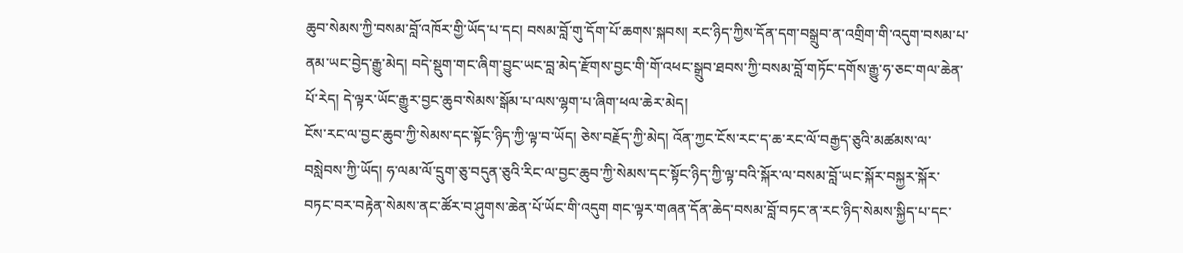ཆུབ་སེམས་ཀྱི་བསམ་བློ་འཁོར་གྱི་ཡོད་པ་དང། བསམ་བློ་གུ་དོག་པོ་ཆགས་སྐབས། རང་ཉིད་ཀྱིས་དོན་དག་བསྒྲུབ་ན་འགྲིག་གི་འདུག་བསམ་པ་ནམ་ཡང་བྱེད་རྒྱུ་མེད། བདེ་སྡུག་གང་ཞིག་བྱུང་ཡང་བླ་མེད་རྫོགས་བྱང་གི་གོ་འཕང་སྒྲུབ་ཐབས་ཀྱི་བསམ་བློ་གཏོང་དགོས་རྒྱུ་ཧ་ཅང་གལ་ཆེན་པོ་རེད། དེ་ལྟར་ཡོང་རྒྱུར་བྱང་ཆུབ་སེམས་སྒོམ་པ་ལས་ལྷག་པ་ཞིག་ཕལ་ཆེར་མེད།
ངོས་རང་ལ་བྱང་ཆུབ་ཀྱི་སེམས་དང་སྟོང་ཉིད་ཀྱི་ལྟ་བ་ཡོད། ཅེས་བརྗོད་ཀྱི་མེད། འོན་ཀྱང་ངོས་རང་ད་ཆ་རང་ལོ་བརྒྱད་ཅུའི་མཚམས་ལ་བསླེབས་ཀྱི་ཡོད། ཧ་ལམ་ལོ་དྲུག་ཅུ་བདུན་ཅུའི་རིང་ལ་བྱང་ཆུབ་ཀྱི་སེམས་དང་སྟོང་ཉིད་ཀྱི་ལྟ་བའི་སྐོར་ལ་བསམ་བློ་ཡང་སྐོར་བསྐྱར་སྐོར་བཏང་བར་བརྟེན་སེམས་ནང་ཚོར་བ་ཤུགས་ཆེན་པོ་ཡོང་གི་འདུག གང་ལྟར་གཞན་དོན་ཆེད་བསམ་བློ་བཏང་ན་རང་ཉིད་སེམས་སྐྱིད་པ་དང་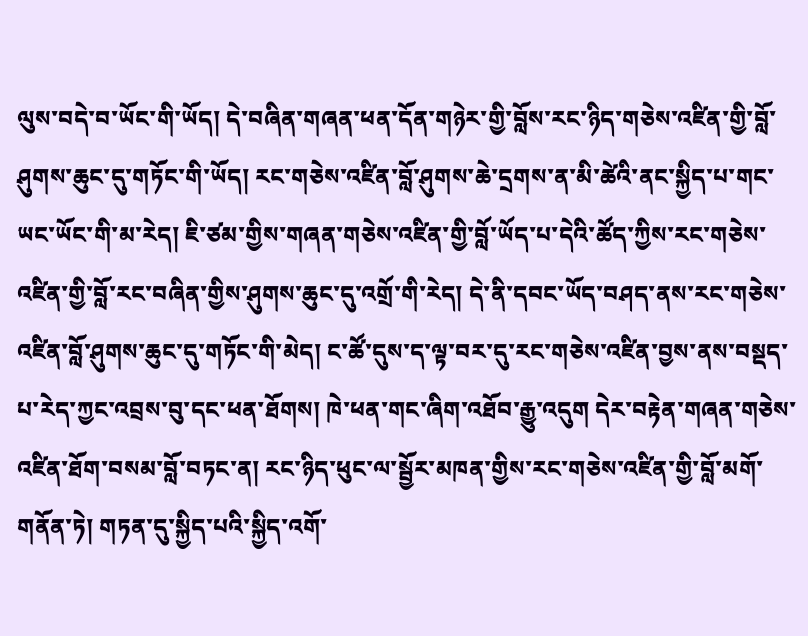ལུས་བདེ་བ་ཡོང་གི་ཡོད། དེ་བཞིན་གཞན་ཕན་དོན་གཉེར་གྱི་བློས་རང་ཉིད་གཅེས་འཛིན་གྱི་བློ་ཤུགས་ཆུང་དུ་གཏོང་གི་ཡོད། རང་གཅེས་འཛིན་བློ་ཤུགས་ཆེ་དྲགས་ན་མི་ཚེའི་ནང་སྐྱིད་པ་གང་ཡང་ཡོང་གི་མ་རེད། ཇི་ཙམ་གྱིས་གཞན་གཅེས་འཛིན་གྱི་བློ་ཡོད་པ་དེའི་ཚོད་ཀྱིས་རང་གཅེས་འཛིན་གྱི་བློ་རང་བཞིན་གྱིས་ཤུགས་ཆུང་དུ་འགྲོ་གི་རེད། དེ་ནི་དབང་ཡོད་བཤད་ནས་རང་གཅེས་འཛིན་བློ་ཤུགས་ཆུང་དུ་གཏོང་གི་མེད། ང་ཚོ་དུས་ད་ལྟ་བར་དུ་རང་གཅེས་འཛིན་བྱས་ནས་བསྡད་པ་རེད་ཀྱང་འབྲས་བུ་དང་ཕན་ཐོགས། ཁེ་ཕན་གང་ཞིག་འཐོབ་རྒྱུ་འདུག དེར་བརྟེན་གཞན་གཅེས་འཛིན་ཐོག་བསམ་བློ་བཏང་ན། རང་ཉིད་ཕུང་ལ་སྦྱོར་མཁན་གྱིས་རང་གཅེས་འཛིན་གྱི་བློ་མགོ་གནོན་ཏེ། གཏན་དུ་སྐྱིད་པའི་སྐྱིད་འགོ་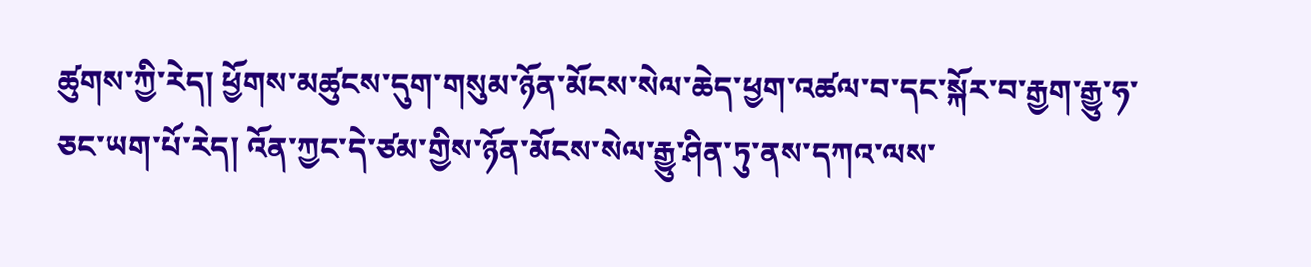ཚུགས་ཀྱི་རེད། ཕྱོགས་མཚུངས་དུག་གསུམ་ཉོན་མོངས་སེལ་ཆེད་ཕྱག་འཚལ་བ་དང་སྐོར་བ་རྒྱག་རྒྱུ་ཧ་ཅང་ཡག་པོ་རེད། འོན་ཀྱང་དེ་ཙམ་གྱིས་ཉོན་མོངས་སེལ་རྒྱུ་ཤིན་ཏུ་ནས་དཀའ་ལས་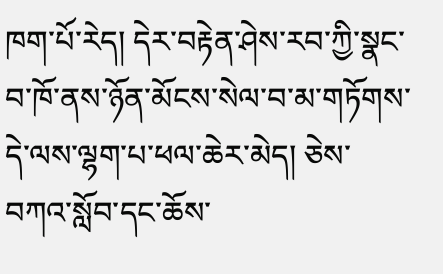ཁག་པོ་རེད། དེར་བརྟེན་ཤེས་རབ་ཀྱི་སྣང་བ་ཁོ་ནས་ཉོན་མོངས་སེལ་བ་མ་གཏོགས་དེ་ལས་ལྷག་པ་ཕལ་ཆེར་མེད། ཅེས་བཀའ་སློབ་དང་ཆོས་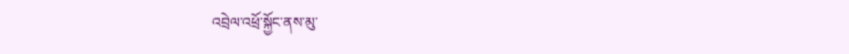འབྲེལ་འཕྲོ་སྐྱོང་ནས་མུ་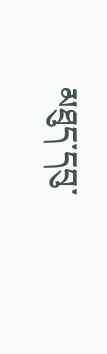མཐུད་དབུ་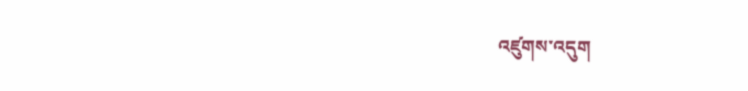འཛུགས་འདུག